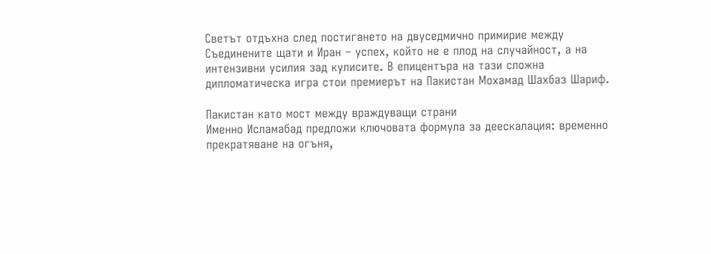Светът отдъхна след постигането на двуседмично примирие между Съединените щати и Иран – успех, който не е плод на случайност, а на интензивни усилия зад кулисите. В епицентъра на тази сложна дипломатическа игра стои премиерът на Пакистан Мохамад Шахбаз Шариф.

Пакистан като мост между враждуващи страни
Именно Исламабад предложи ключовата формула за деескалация: временно прекратяване на огъня,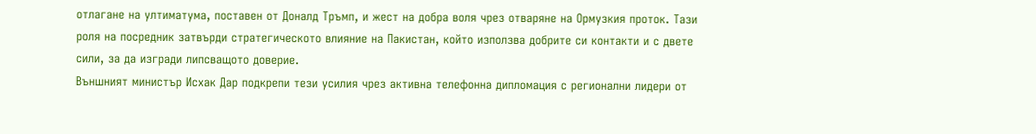отлагане на ултиматума, поставен от Доналд Тръмп, и жест на добра воля чрез отваряне на Ормузкия проток. Тази роля на посредник затвърди стратегическото влияние на Пакистан, който използва добрите си контакти и с двете сили, за да изгради липсващото доверие.
Външният министър Исхак Дар подкрепи тези усилия чрез активна телефонна дипломация с регионални лидери от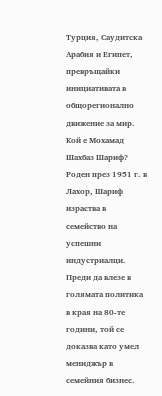Турция, Саудитска Арабия и Египет, превръщайки инициативата в общорегионално движение за мир.
Кой е Мохамад Шахбаз Шариф?
Роден през 1951 г. в Лахор, Шариф израства в семейство на успешни индустриалци. Преди да влезе в голямата политика в края на 80-те години, той се доказва като умел мениджър в семейния бизнес.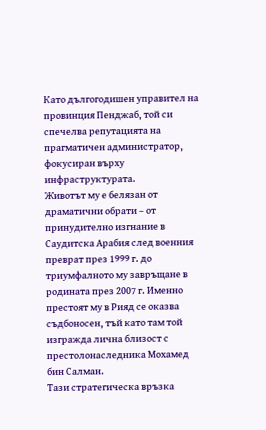Като дългогодишен управител на провинция Пенджаб, той си спечелва репутацията на прагматичен администратор, фокусиран върху инфраструктурата.
Животът му е белязан от драматични обрати – от принудително изгнание в Саудитска Арабия след военния преврат през 1999 г. до триумфалното му завръщане в родината през 2007 г. Именно престоят му в Рияд се оказва съдбоносен, тъй като там той изгражда лична близост с престолонаследника Мохамед бин Салман.
Тази стратегическа връзка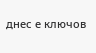днес е ключов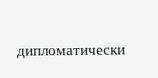дипломатически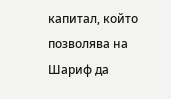капитал, който позволява на Шариф да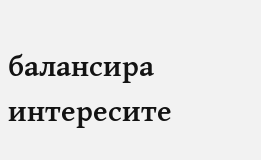балансира интересите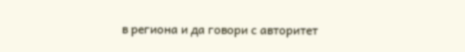в региона и да говори с авторитет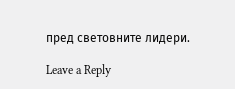пред световните лидери.

Leave a Reply